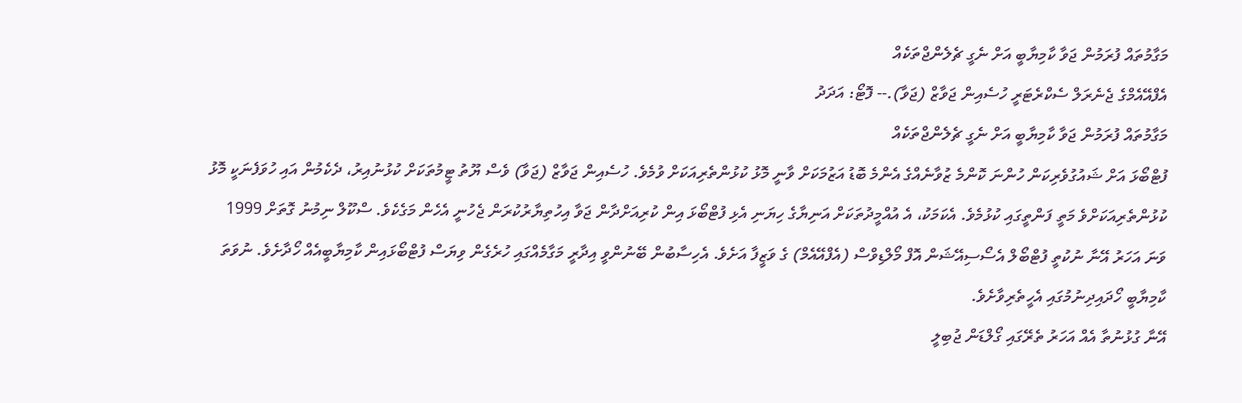މަގާމުތައް ފުރަމުން ޖަވާ ކާމިޔާބީ އަށް ނެގީ ޗެލެންޖްތަކެއް
އެފްއޭއެމްގެ ޖެނެރަލް ސެކްރެޓަރީ ހުސެއިން ޖަވާޒް (ޖަވާ).-- ފޮޓޯ: އަދަދު
މަގާމުތައް ފުރަމުން ޖަވާ ކާމިޔާބީ އަށް ނެގީ ޗެލެންޖްތަކެއް
ފުޓްބޯޅަ އަށް ޝައުގުވެރިކަން ހުންނަ ކޮންމެ ޒުވާނެއްގެ އެންމެ ބޮޑު އަޒުމަކަށް ވާނީ މޮޅު ކުޅުންތެރިއަކަށް ވުމެވެ. ހުސެއިން ޖަވާޒް (ޖަވާ) ވެސް ޔޫތު ޓީމުތަކަށް ކުޅުނުއިރު، ދެކެމުން އައި ހުވަފެނަކީ މޮޅު ކުޅުންތެރިއަކަށްވެ މަތީ ފަންތީގައި ކުޅުމެވެ. އެކަމަކު، އެ އުއްމީދުތަކަށް އަނިޔާގެ ހިޔަނި އެޅި ފުޓްބޯޅަ އިން ކުރިއަށްދާން ޖަވާ އިހުތިޔާރުކުރަން ޖެހުނީ އެހެން މަގެކެވެ. ސްކޫލް ނިމުނު ގޮތަށް 1999 ވަނަ އަހަރު އޭނާ ނުކުތީ ފުޓްބޯލް އެސޯސިއޭޝަން އޮފް މޯލްޑިވްސް (އެފްއޭއެމް) ގެ ވަޒީފާ އަށެވެ. އެހިސާބުން ބޭނުންވީ އިދާރީ މަގާމެއްގައި ހުރެގެން ވިޔަސް ފުޓްބޯޅައިން ކާމިޔާބީއެއް ހޯދާށެވެ. ނުވަތަ ކާމިޔާބީ ހޯދައިދިނުމުގައި އެހީތެރިވާށެވެ.
އޭނާ ގުޅުނުތާ އެއް އަހަރު ތެރޭގައި ގޯލްޑަން ޖުބިލީ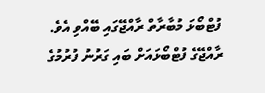ފުޓްބޯޅަ މުބާރާތް ރާއްޖޭގައި ބޭއްވި އެވެ. ރާއްޖޭގެ ފުޓްބޯޅައަށް ބައި ގަރުނު ފުރުމުގެ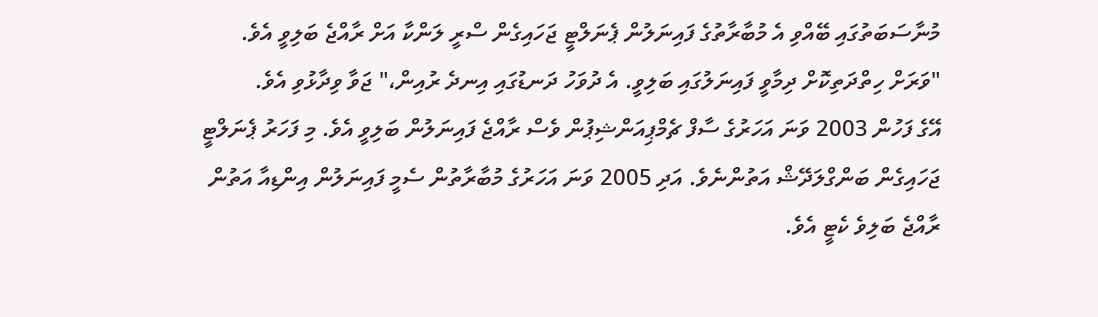މުނާސަބަތުގައި ބޭއްވި އެ މުބާރާތުގެ ފައިނަލުން ޕެނަލްޓީ ޖަހައިގެން ސްރީ ލަންކާ އަށް ރާއްޖެ ބަލިވީ އެވެ.
"ވަރަށް ހިތްދަތިކޮށް ދިމާވީ ފައިނަލުގައި ބަލިވީ. އެ ދުވަހު ދަނޑުގައި އިނދެ ރުއިން،" ޖަވާ ވިދާޅުވި އެވެ.
އޭގެ ފަހުން 2003 ވަނަ އަހަރުގެ ސާފް ޗެމްޕިއަންޝިޕުން ވެސް ރާއްޖެ ފައިނަލުން ބަލިވީ އެވެ. މި ފަހަރު ޕެނަލްޓީ ޖަހައިގެން ބަންގްލަދޭޝް އަތުންނެވެ. އަދި 2005 ވަނަ އަހަރުގެ މުބާރާތުން ސެމީ ފައިނަލުން އިންޑިއާ އަތުން ރާއްޖެ ބަލިވެ ކެޓީ އެވެ.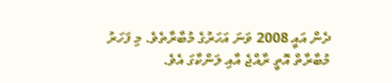ދެން އައީ 2008 ވަނަ އަހަރުގެ މުބާރާތެވެ. މި ފަހަރު މުބާރާތް އޮތީ ރާއްޖެ އާއި ލަންކާގަ އެވެ.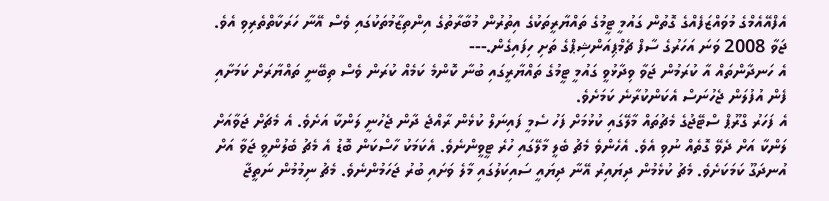އެފްއޭއެމްގެ މުވައްޒަފެއްގެ ގޮތުން ގައުމީ ޓީމުގެ ތައްޔާރީތަކުގެ އިތުރުން މުބާރާތުގެ އިންތިޒާމުތަކުގައި ވެސް އޭނާ ހަރަކާތްތެރިވި އެވެ.
ޖަވާ 2008 ވަނަ އަހަރުގެ ސާފް ޗެމްޕިއަންޝިޕްގެ ތަށި ހިފައިގެން.---
އެ ހަނދާންތައް އާ ކުރަމުން ޖަވާ ވިދާޅުވީ ގައުމީ ޓީމުގެ ތައްޔާރީގައި ބުނާ ކޮންމެ ކަމެއް ކުރަން ވެސް ތިބޭނީ ތައްޔާރަށް ކަމަށާއި ފެން އުފުލަން ޖެހުނަސް އެކަންކުރާނެ ކަމަށެވެ.
އެ ފަހަރު ގްރޫޕް ސްޓޭޖުގެ މެޗުތައް މާލޭގައި ކުޅުމަށް ފަހު ސެމީ ފައިނަލް ކުޅެން ރާއްޖެ ދާން ޖެހުނީ ލަންކާ އަށެވެ. އެ މެޗަށް ޖަވާއަށް ލަންކާ އަށް ދެވޭ ގޮތެއް ނުވި އެވެ. އެހެންވެ މެޗު ބެލީ މާލޭގައި ހުރެ ޓީވީންނެވެ. އެކަމަކު ހާސްކަން ބޮޑު އެ މެޗު ބެލުންވީ ޖަވާ އަށް އުނދަގޫ ކަމަކަށެވެ. މެޗު ކުޅެމުން ދިޔައިރު އޭނާ ދިޔައީ ސައިކަލުގައި މާލެ ވަށައި ބުރު ޖަހަމުންނެވެ. މެޗު ނިމުމުން ނަތީޖާ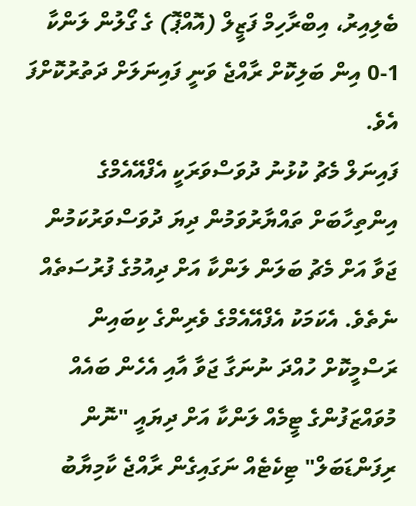ބެލިއިރު، އިބްރާހިމް ފަޒީލް (އޮއްޕޮ) ގެ ގޯލުން ލަންކާ 1-0 އިން ބަލިކޮށް ރާއްޖެ ވަނީ ފައިނަލަށް ދަތުރުކޮށްފަ އެވެ.
ފައިނަލް މެޗު ކުޅުނު ދުވަސްވަރަކީ އެފްއޭއެމްގެ އިންތިހާބަށް ތައްޔާރުވަމުން ދިޔަ ދުވަސްވަރުކަމުން ޖަވާ އަށް މެޗު ބަލަން ލަންކާ އަށް ދިއުމުގެ ފުރުސަތެއް ނެތެވެ. އެކަމަކު އެފްއޭއެމްގެ ވެރިންގެ ކިބައިން ރަސްމީކޮށް ހުއްދަ ނުނަގާ ޖަވާ އާއި އެހެން ބައެއް މުވައްޒަފުންގެ ޓީމެއް ލަންކާ އަށް ދިޔައީ "ނޮން ރިފަންޑަބަލް" ޓިކެޓެއް ނަގައިގެން ރާއްޖެ ކާމިޔާބު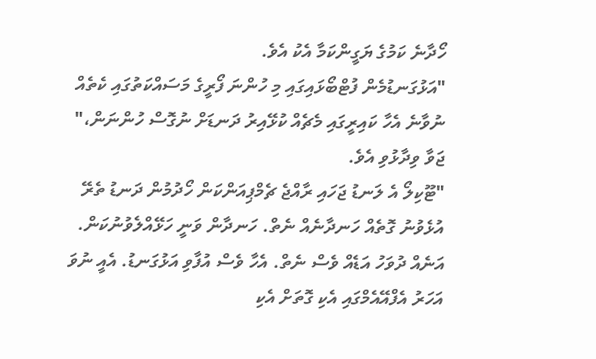ހޯދާނެ ކަމުގެ ޔަގީންކަމާ އެކު އެވެ.
"އަޅުގަނޑުމެން ފުޓްބޯޅައިގައި މި ހުންނަ ފޯރީގެ މަސައްކަތުގައި ކެތެއް ނުވާނެ އެހާ ކައިރީގައި މެޗެއް ކުޅޭއިރު ދަނޑަށް ނުގޮސް ހުންނަން،" ޖަވާ ވިދާޅުވި އެވެ.
"ޓޫކިލޯ އެ ލަނޑު ޖަހައި ރާއްޖެ ޗެމްޕިއަންކަން ހޯދުމުން ދަނޑު ތެރޭ އުޅެވުނު ގޮތެއް ހަނދާނެއް ނެތް. ހަނދާން ވަނީ ހަޅޭއްލެވުނުކަން. އަނެއް ދުވަހު އަޑެއް ވެސް ނެތް. އެހާ ވެސް އުފާވި އަޅުގަނޑު. އެއީ ނުވަ އަހަރު އެފްއޭއެމްގައި އެކި ގޮތަށް އެކި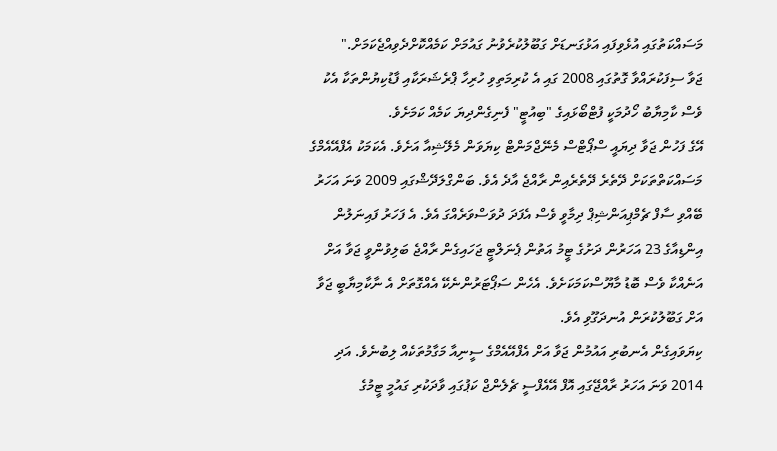މަސައްކަތުގައި އުޅެވިފައި އަޅުގަނޑަށް ގަބޫލުކުރެވުނު ގައުމަށް ކަމެއްކޮށްދެވިއްޖެކަމަށް."
ޖަވާ ސިފަކުރައްވާ ގޮތުގައި 2008 ގައި އެ ކުރިމަތިވި ހުރިހާ ޕްރެޝަރަކާއި ފާޑުކިޔުންތަކާ އެކު ވެސް ކާމިޔާބު ހޯދުމަކީ ފުޓްބޯޅައިގެ "ބިއުޓީ" ފެނިގެންދިޔަ ކަމެއް ކަމަށެވެ.
އޭގެ ފަހުން ޖަވާ ދިޔައީ ސްޕޯޓްސް މެނޭޖްމަންޓް ކިޔަވަން މެލޭޝިއާ އަށެވެ. އެކަމަކު އެފްއޭއެމްގެ މަސައްކަތްތަކަށް ދޭތެރެ ދޭތެރެއިން ރާއްޖެ އާދެ އެވެ. ބަންގްލަދޭޝްގައި 2009 ވަނަ އަހަރު ބޭއްވި ސާފް ޗެމްޕިއަންޝިޕް ދިމާވީ ވެސް އެފަދަ ދުވަސްވަރެއްގަ އެވެ. އެ ފަހަރު ފައިނަލުން އިންޑިއާގެ 23 އަހަރުން ދަށުގެ ޓީމު އަތުން ޕެނަލްޓީ ޖަހައިގެން ރާއްޖެ ބަލިވުންވީ ޖަވާ އަށް އަނެއްކާ ވެސް ބޮޑު މާޔޫސްކަމަކަށެވެ. އެހެން ސަޕޯޓަރުންނެކޭ އެއްގޮތަށް އެ ނާކާމިޔާބީ ޖަވާ އަށް ގަބޫލުކުރަން އުނދަގޫވި އެވެ.
ކިޔަވައިގެން އެނބުރި އައުމުން ޖަވާ އަށް އެފްއޭއެމްގެ ސީނިއާ މަގާމުތަކެއް ލިބުނެވެ. އަދި 2014 ވަނަ އަހަރު ރާއްޖޭގައި އޮފް އޭއެފްސީ ޗެލެންޖް ކަޕުގައި ވާދަކުރި ގައުމީ ޓީމުގެ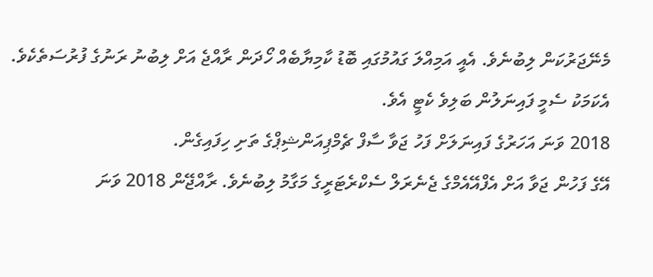މެނޭޖަރުކަން ލިބުނެވެ. އެއީ އަމިއްލަ ގައުމުގައި ބޮޑު ކާމިޔާބެއް ހޯދަން ރާއްޖެ އަށް ލިބުނު ރަނުގެ ފުރުސަތެކެވެ. އެކަމަކު ސެމީ ފައިނަލުން ބަލިވެ ކެޓީ އެވެ.
2018 ވަނަ އަހަރުގެ ފައިނަލަށް ފަހު ޖަވާ ސާފް ޗެމްޕިއަންޝިޕްގެ ތަށި ހިފައިގެން.
އޭގެ ފަހުން ޖަވާ އަށް އެފްއޭއެމްގެ ޖެނެރަލް ސެކްރެޓަރީގެ މަގާމު ލިބުނެވެ. ރާއްޖޭން 2018 ވަނަ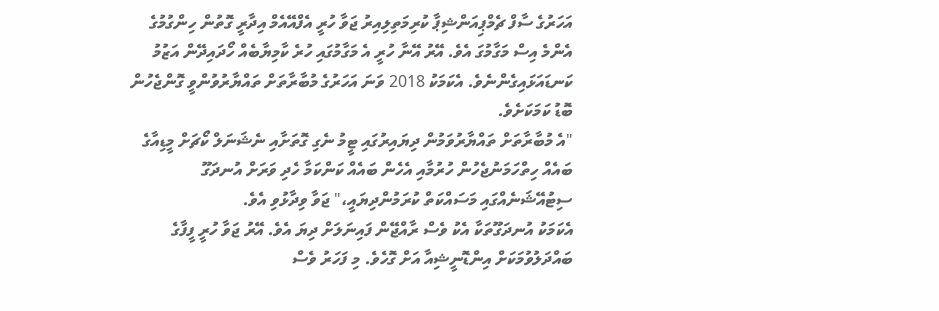އަހަރުގެ ސާފް ޗެމްޕިއަންޝިޕާ ކުރިމަތިލިއިރު ޖަވާ ހުރީ އެފްއޭއެމް އިދާރީ ގޮތުން ހިންގުމުގެ އެންމެ އިސް މަގާމުގަ އެވެ. އޭރު އޭނާ ހުރީ އެ މަގާމުގައި ހުރެ ކާމިޔާބެއް ހޯދައިދޭން އަޒުމު ކަނޑައަޅައިގެންނެވެ. އެކަމަކު 2018 ވަނަ އަހަރުގެ މުބާރާތަށް ތައްޔާރުވުންވީ ގޮންޖެހުން ބޮޑު ކަމަކަށެވެ.
"އެ މުބާރާތަށް ތައްޔާރުވަމުން ދިޔައިރުގައި ޓީމު ނެގި ގޮތަށާއި ނެޝަނަލް ކޯޗަށް މީޑިއާގެ ބައެއް ހިތްހަމަނުޖެހުން ހުރުމާއި އެހެން ބައެއް ކަންކަމާ ހެދި ވަރަށް އުނދަގޫ ސިޓުއޭޝަނެއްގައި މަސައްކަތް ކުރަމުންދިޔައީ،" ޖަވާ ވިދާޅުވި އެވެ.
އެކަމަކު އުނދަގޫތަކާ އެކު ވެސް ރާއްޖޭން ފައިނަލަށް ދިޔަ އެވެ. އޭރު ޖަވާ ހުރީ ފީފާގެ ބައްދަލުވުމަކަށް އިންޑޮނީޝިއާ އަށް ގޮހެވެ. މި ފަހަރު ވެސް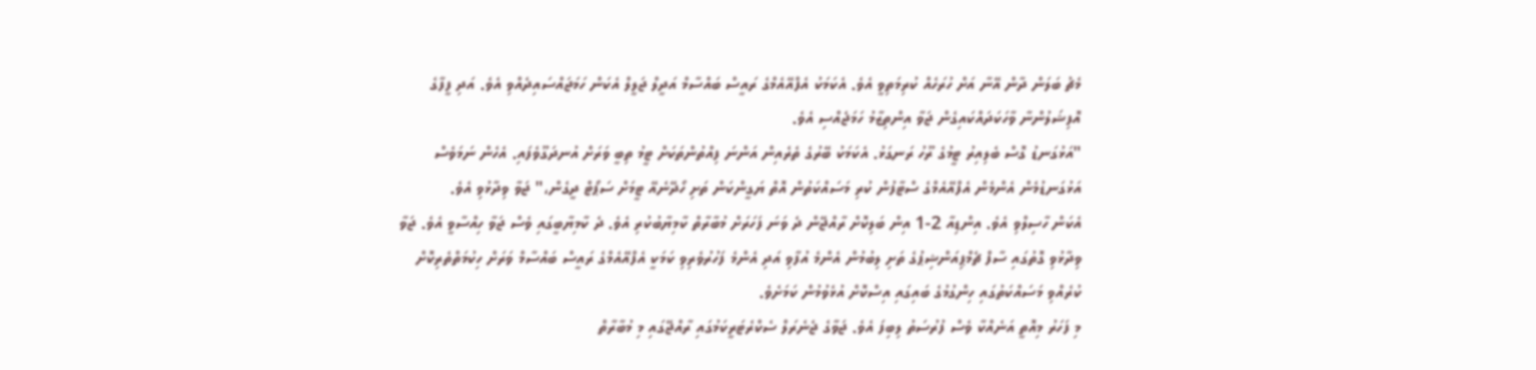މެޗު ބަލަން ދާން އޭނާ އަށް ހުރަހެއް ކުރިމަތިވީ އެވެ. އެކަމަކު އެފްއޭއެމްގެ ރައީސް ބައްސާމް އަދީލް ޖަލީލް އެކަން ހަމަޖައްސައިދެއްވި އެވެ. އަދި ފީފާގެ އޮފިޝަލުންނާ ވާހަކަދައްކައިގެން ޖަވާ އިންތިޒާމު ހަމަޖެއްސި އެވެ.
"އަޅުގަނޑު ގޮސް ބެލިއިރު ޓީމުގެ ރޫހު ރަނގަޅު. އެކަމަކު ބޭރުގެ ތެރެއިން އަންނަ ފިއްތުންތަކަށް ޓީމު ތިބީ ވަރަށް އުނދަގޫވެފައި. އެހެން ނަމަވެސް އަޅުގަނޑުމެން އެންމެން އެފްއޭއެމްގެ ސްޓާފުން ކުރި މަސައްކަތުން އޮތް ޔަގީންކަން ތަށި ހޯދޭނެއޭ ޓީމަށް ސަޕޯޓް ދީގެން،" ޖަވާ ވިދާޅުވި އެވެ.
އެކަން ހާސިލްވި އެވެ. އިންޑިއާ 2-1 އިން ބަލިކޮށް ރާއްޖޭން ދެ ވަނަ ފަހަރަށް މުބާރާތް ކާމިޔާބުކުރި އެވެ. ދެ ކާމިޔާބީގައި ވެސް ޖަވާ ހިއްސާވީ އެވެ. ޖަވާ ވިދާޅުވި ގޮތުގައި ސާފް ޗެމްޕިއަންޝިޕުގެ ތަށި ލިބުމުން އެންމެ އުފާވި އަދި އެންމެ ފަހުރުވެރިވި ކަމަކީ އެފްއޭއެމްގެ ރައީސް ބައްސާމް ވަރަށް ހިކުމަތްތެރިކޮށް ކުރެއްވި މަސައްކަތުގައި ހިންގުމުގެ ބައިގައި އިސްކޮށް އުޅެވުމުން ކަމަށެވެ.
މި ފަހަރު މިއޮތީ އަނެއްކާ ވެސް ފުރުސަތު ލިބިފަ އެވެ. ޖަވާގެ ޖެނެރަލް ސެކްރެޓަރީކަމުގައި ރާއްޖޭގައި މި މުބާރާތް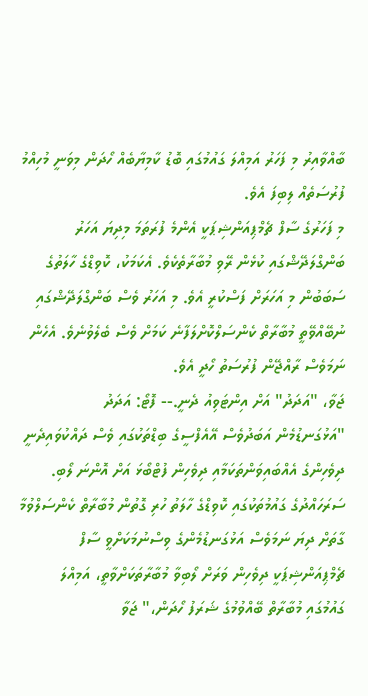ބާއްވާއިރު މި ފަހަރު އަމިއްލަ ގައުމުގައި ބޮޑު ކާމިޔާބެއް ހޯދަން މިވަނީ މުހިއްމު ފުރުސަތެއް ލިބިފަ އެވެ.
މި ފަހަރުގެ ސާފް ޗެމްޕިއަންޝިޕަކީ އެންމެ ފުރަތަމަ މިދިޔަ އަހަރު ބަންގްލަދޭޝްގައި ކުޅެން ރޭވި މުބާރާތެކެވެ. އެކަމަކު، ކޮވިޑްގެ ހާލަތުގެ ސަބަބުން މި އަހަރަށް ފަސްކުރީ އެވެ. މި އަހަރު ވެސް ބަންގްލަދޭޝްގައި ނުބޭއްވޭތީ މުބާރާތް ކެންސަލްކޮށްލަފާނެ ކަމަށް ވެސް ބެލެވުނެވެ. އެހެން ނަމަވެސް ރާއްޖޭން ފުރުސަތު ހޯދީ އެވެ.
ޖަވާ، "އަދަދު" އަށް އިންޓަވިއު ދެނީ.-- ފޮޓޯ: އަދަދު
"އަޅުގަނޑުމެން އަބަދުވެސް އޭއެފްސީގެ ބިޑްތަކުގައި ވެސް ދައްކުވައިދެނީ ދިވެހިންގެ އެއްބައިވަންތަކަމާއި ދިވެހިން ފުޓްބޯޅަ އަށް އޮންނަ ލޯބި. ސަރަހައްދުގެ ގައުމުތަކުގައި ކޮވިޑްގެ ހާލަތު ހުރި ގޮތުން މުބާރާތް ކެންސަލްވުމާ ގާތަށް ދިޔަ ނަމަވެސް އަޅުގަނޑުމެންގެ ވިސްނުމަކަށްވީ ސާފް ޗެމްޕިއަންޝިޕަކީ ދިވެހިން ވަރަށް ލޯބިވާ މުބާރާތަކަށްވާތީ، އަމިއްލަ ގައުމުގައި މުބާރާތް ބޭއްވުމުގެ ޝަރަފު ހޯދަން،" ޖަވާ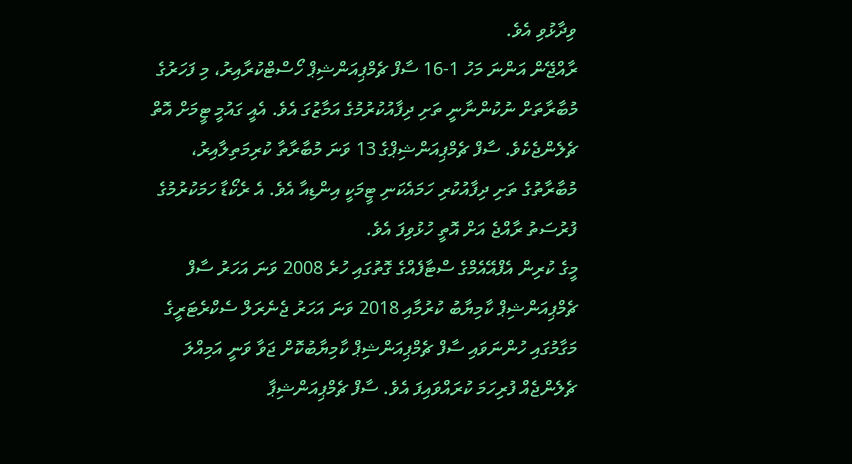ވިދާޅުވި އެވެ.
ރާއްޖޭން އަންނަ މަހު 1-16 ސާފް ޗެމްޕިއަންޝިޕް ހޯސްޓްކުރާއިރު، މި ފަހަރުގެ މުބާރާތަށް ނުކުންނާނީ ތަށި ދިފާއުކުރުމުގެ އަމާޒުގަ އެވެ. އެއީ ގައުމީ ޓީމަށް އޮތް ޗެލެންޖެކެވެ. ސާފް ޗެމްޕިއަންޝިޕްގެ 13 ވަނަ މުބާރާތާ ކުރިމަތިލާއިރު، މުބާރާތުގެ ތަށި ދިފާއުކުރި ހަމައެކަނި ޓީމަކީ އިންޑިއާ އެވެ. އެ ރެކޯޑާ ހަމަކުރުމުގެ ފުރުސަތު ރާއްޖެ އަށް އޮތީ ހުޅުވިފަ އެވެ.
މީގެ ކުރިން އެފްއޭއެމްގެ ސްޓާފެއްގެ ގޮތުގައި ހުރެ 2008 ވަނަ އަހަރު ސާފް ޗެމްޕިއަންޝިޕް ކާމިޔާބު ކުރުމާއި 2018 ވަނަ އަހަރު ޖެނެރަލް ސެކްރެޓަރީގެ މަގާމުގައި ހުންނަވައި ސާފް ޗެމްޕިއަންޝިޕް ކާމިޔާބުކޮށް ޖަވާ ވަނީ އަމިއްލަ ޗެލެންޖެއް ފުރިހަމަ ކުރައްވައިފަ އެވެ. ސާފް ޗެމްޕިއަންޝިޕާ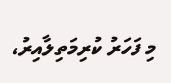މި ފަހަރު ކުރިމަތިލާއިރު،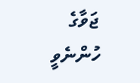ޖަވާގެ ހުންނެވީ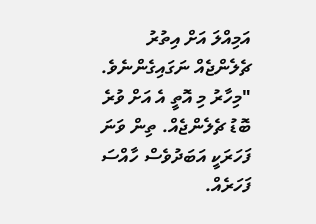އަމިއްލަ އަށް އިތުރު ޗެލެންޖެއް ނަގައިގެންނެވެ.
"މިހާރު މި އޮތީ އެ އަށް ވުރެ ބޮޑު ޗެލެންޖެއް. ތިން ވަނަ ފަހަރަކީ އަބަދުވެސް ހާއްސަ ފަހަރެއް.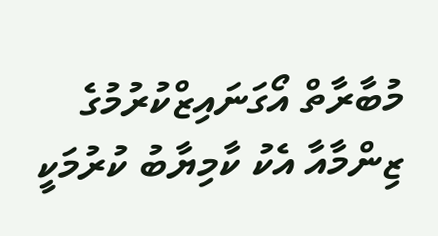މުބާރާތް އޯގަނައިޒްކުރުމުގެ ޒިންމާއާ އެކު ކާމިޔާބު ކުރުމަކީ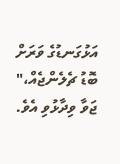އަޅުގަނޑުގެ ވަރަށް ބޮޑު ޗެލެންޖެއް،" ޖަވާ ވިދާޅުވި އެވެ.